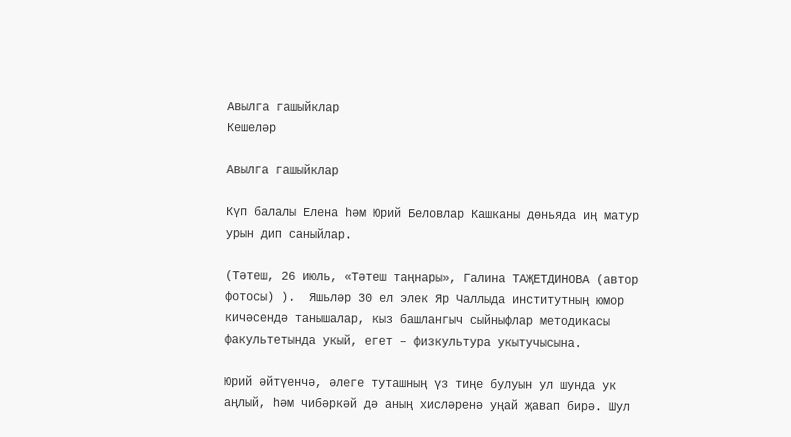Авылга гашыйклар
Кешеләр

Авылга гашыйклар

Күп балалы Елена һәм Юрий Беловлар Кашканы дөньяда иң матур урын дип саныйлар.

(Тәтеш, 26 июль, «Тәтеш таңнары», Галина ТАҖЕТДИНОВА (автор фотосы) ).  Яшьләр 30 ел элек Яр Чаллыда институтның юмор кичәсендә танышалар, кыз башлангыч сыйныфлар методикасы факультетында укый, егет – физкультура укытучысына.

Юрий әйтүенчә, әлеге туташның үз тиңе булуын ул шунда ук аңлый, һәм чибәркәй дә аның хисләренә уңай җавап бирә. Шул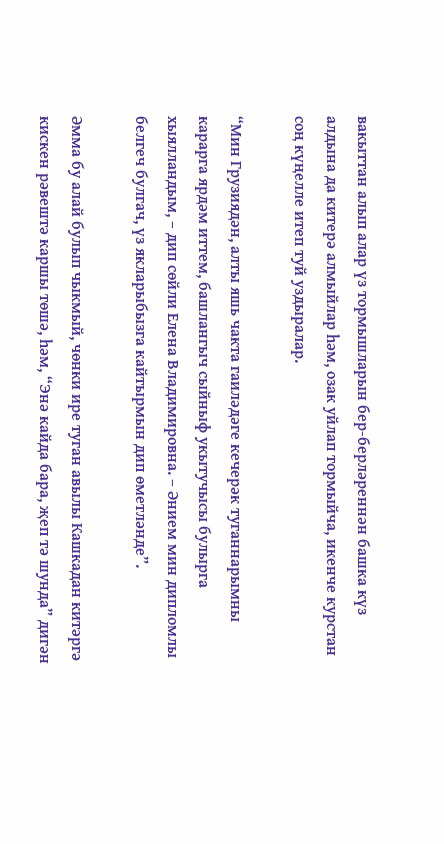вакыттан алып алар үз тормышларын бер-берләреннән башка күз алдына да китерә алмыйлар һәм, озак уйлап тормыйча, икенче курстан соң күңелле итеп туй уздыралар.

“Мин Грузиядән, алты яшь чакта гаиләдәге кечерәк туганнарымны карарга ярдәм иттем, башлангыч сыйныф укытучысы булырга хыялландым, – дип сөйли Елена Владимировна. – Әнием мин дипломлы белгеч булгач, үз якларыбызга кайтырмын дип өметләнде”.

Әмма бу алай булып чыкмый, чөнки ире туган авылы Кашкадан китәргә кискен рәвештә каршы төшә, һәм, “Энә кайда бара, җеп тә шунда” дигән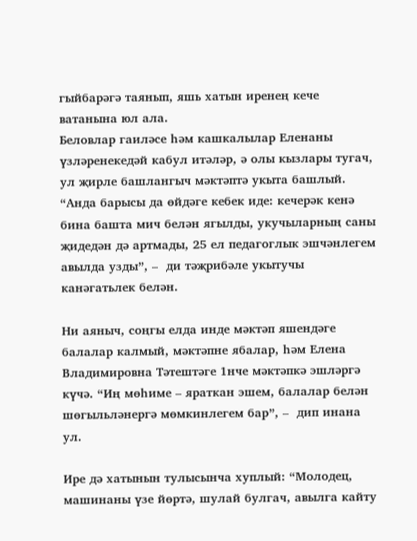гыйбарәгә таянып, яшь хатын иренең кече ватанына юл ала.
Беловлар гаиләсе һәм кашкалылар Еленаны үзләренекедәй кабул итәләр, ә олы кызлары тугач, ул җирле башлангыч мәктәптә укыта башлый. “Анда барысы да өйдәге кебек иде: кечерәк кенә бина башта мич белән ягылды, укучыларның саны җидедән дә артмады, 25 ел педагоглык эшчәнлегем авылда узды”, –  ди тәҗрибәле укытучы канәгатьлек белән.

Ни аяныч, соңгы елда инде мәктәп яшендәге балалар калмый, мәктәпне ябалар, һәм Елена Владимировна Тәтештәге 1нче мәктәпкә эшләргә күчә. “Иң мөһиме – яраткан эшем, балалар белән шөгыльләнергә мөмкинлегем бар”, –  дип инана ул.

Ире дә хатынын тулысынча хуплый: “Молодец, машинаны үзе йөртә, шулай булгач, авылга кайту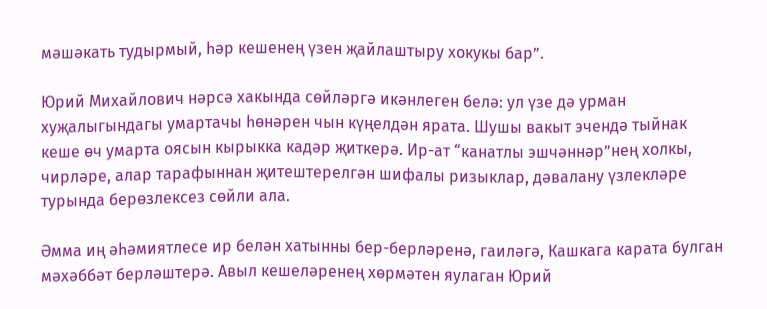мәшәкать тудырмый, һәр кешенең үзен җайлаштыру хокукы бар”.

Юрий Михайлович нәрсә хакында сөйләргә икәнлеген белә: ул үзе дә урман хуҗалыгындагы умартачы һөнәрен чын күңелдән ярата. Шушы вакыт эчендә тыйнак кеше өч умарта оясын кырыкка кадәр җиткерә. Ир-ат “канатлы эшчәннәр”нең холкы, чирләре, алар тарафыннан җитештерелгән шифалы ризыклар, дәвалану үзлекләре  турында берөзлексез сөйли ала.

Әмма иң әһәмиятлесе ир белән хатынны бер-берләренә, гаиләгә, Кашкага карата булган мәхәббәт берләштерә. Авыл кешеләренең хөрмәтен яулаган Юрий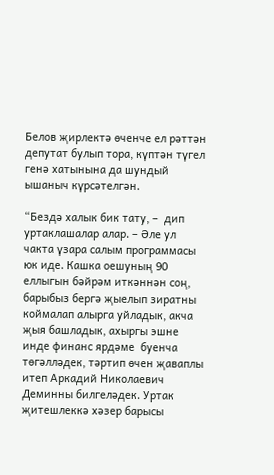Белов җирлектә өченче ел рәттән депутат булып тора, күптән түгел генә хатынына да шундый ышаныч күрсәтелгән.

“Бездә халык бик тату, –  дип уртаклашалар алар. – Әле ул чакта үзара салым программасы юк иде. Кашка оешуның 90 еллыгын бәйрәм иткәннән соң, барыбыз бергә җыелып зиратны коймалап алырга уйладык, акча җыя башладык, ахыргы эшне инде финанс ярдәме  буенча төгәлләдек, тәртип өчен җаваплы итеп Аркадий Николаевич Деминны билгеләдек. Уртак җитешлеккә хәзер барысы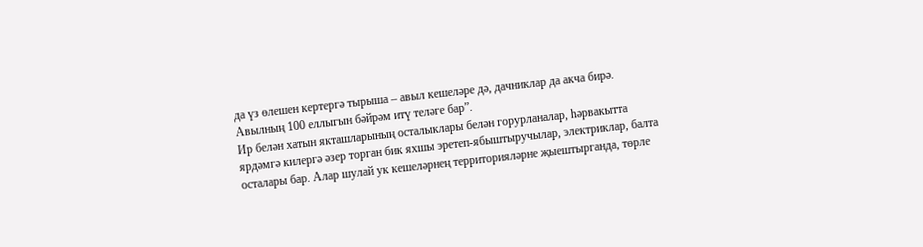да үз өлешен кертергә тырыша – авыл кешеләре дә, дачниклар да акча бирә. Авылның 100 еллыгын бәйрәм итү теләге бар”.
Ир белән хатын якташларының осталыклары белән горурланалар, һәрвакытта ярдәмгә килергә әзер торган бик яхшы эретеп-ябыштыручылар, электриклар, балта осталары бар. Алар шулай ук кешеләрнең территорияләрне җыештырганда, төрле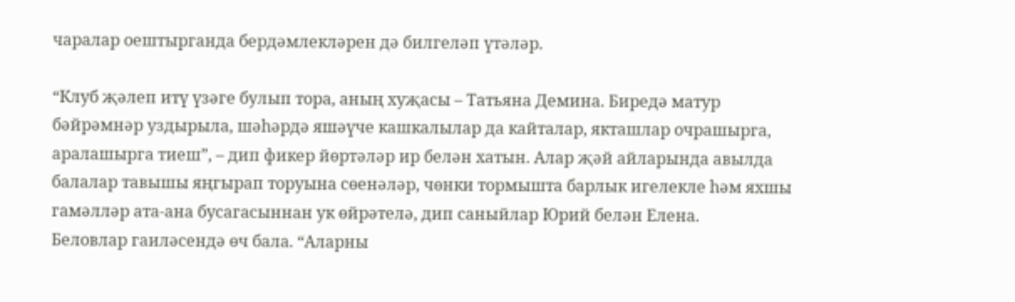чаралар оештырганда бердәмлекләрен дә билгеләп үтәләр.

“Клуб җәлеп итү үзәге булып тора, аның хуҗасы – Татьяна Демина. Биредә матур бәйрәмнәр уздырыла, шәһәрдә яшәүче кашкалылар да кайталар, якташлар очрашырга, аралашырга тиеш”, – дип фикер йөртәләр ир белән хатын. Алар җәй айларында авылда балалар тавышы яңгырап торуына сөенәләр, чөнки тормышта барлык игелекле һәм яхшы гамәлләр ата-ана бусагасыннан ук өйрәтелә, дип саныйлар Юрий белән Елена.
Беловлар гаиләсендә өч бала. “Аларны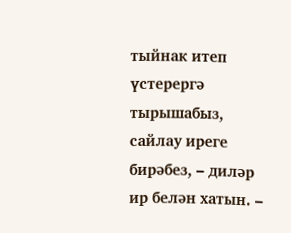тыйнак итеп үстерергә тырышабыз, сайлау иреге бирәбез, – диләр ир белән хатын. –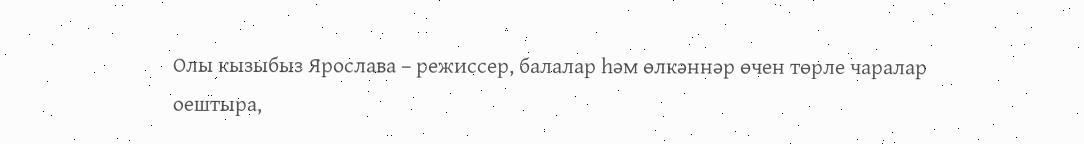Олы кызыбыз Ярослава – режиссер, балалар һәм өлкәннәр өчен төрле чаралар оештыра,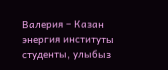Валерия – Казан энергия институты студенты, улыбыз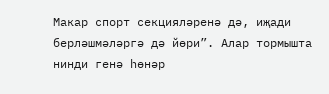Макар спорт секцияләренә дә, иҗади берләшмәләргә дә йөри”. Алар тормышта нинди генә һөнәр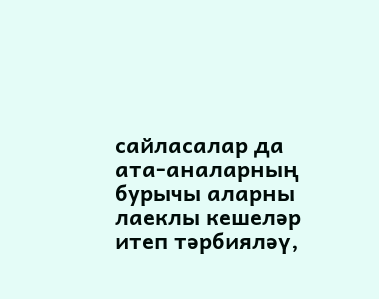сайласалар да ата-аналарның бурычы аларны лаеклы кешеләр итеп тәрбияләү,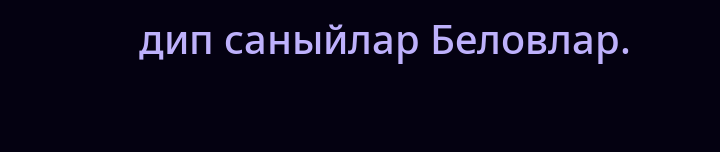дип саныйлар Беловлар.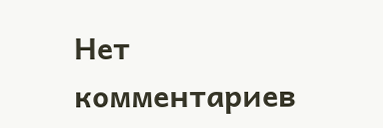Нет комментариев